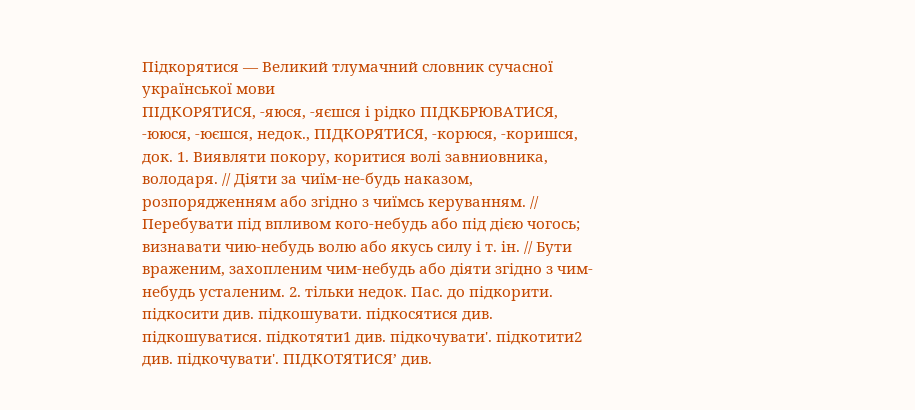Підкорятися — Великий тлумачний словник сучасної української мови
ПІДКОРЯТИСЯ, -яюся, -яєшся і рідко ПІДКБРЮВАТИСЯ, -ююся, -юєшся, недок., ПІДКОРЯТИСЯ, -корюся, -коришся, док. 1. Виявляти покору, коритися волі завниовника, володаря. // Діяти за чиїм-не-будь наказом, розпорядженням або згідно з чиїмсь керуванням. // Перебувати під впливом кого-небудь або під дією чогось; визнавати чию-небудь волю або якусь силу і т. ін. // Бути враженим, захопленим чим-небудь або діяти згідно з чим-небудь усталеним. 2. тільки недок. Пас. до підкорити. підкосити див. підкошувати. підкосятися див. підкошуватися. підкотяти1 див. підкочувати'. підкотити2 див. підкочувати'. ПІДКОТЯТИСЯ’ див.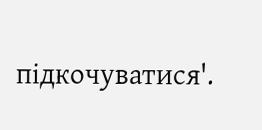підкочуватися'.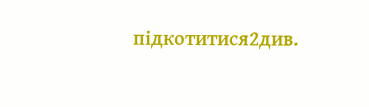підкотитися2див.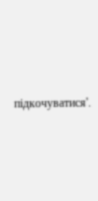підкочуватися'.